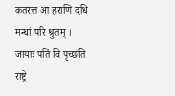कतरत्त आ हराणि दधि मन्थां परि श्रुतम् । जायाः पतिं वि पृच्छति राष्ट्रे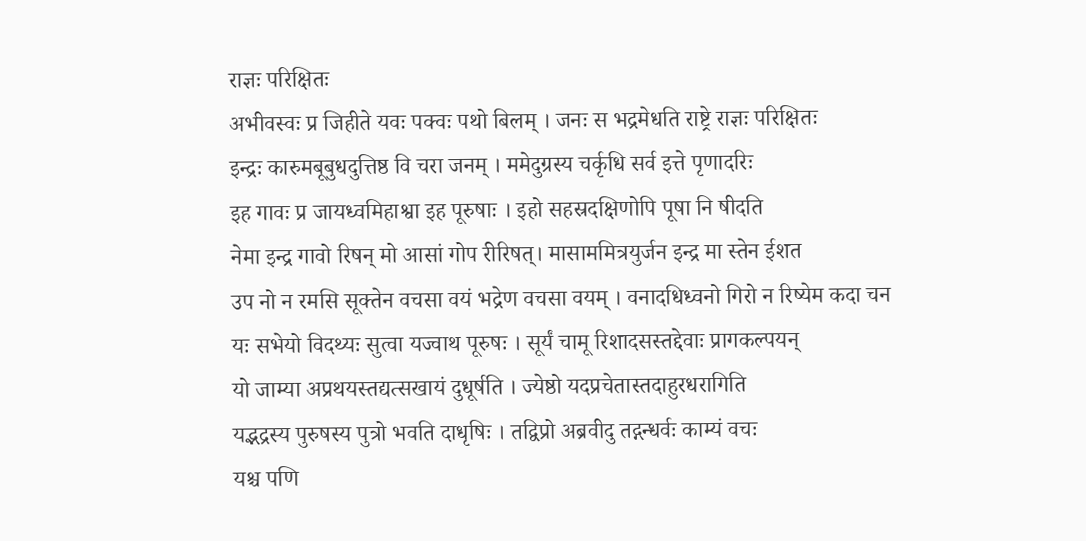राज्ञः परिक्षितः
अभीवस्वः प्र जिहीते यवः पक्वः पथो बिलम् । जनः स भद्रमेधति राष्ट्रे राज्ञः परिक्षितः
इन्द्रः कारुमबूबुधदुत्तिष्ठ वि चरा जनम् । ममेदुग्रस्य चर्कृधि सर्व इत्ते पृणादरिः
इह गावः प्र जायध्वमिहाश्वा इह पूरुषाः । इहो सहस्रदक्षिणोपि पूषा नि षीदति
नेमा इन्द्र गावो रिषन् मो आसां गोप रीरिषत्। मासाममित्रयुर्जन इन्द्र मा स्तेन ईशत
उप नो न रमसि सूक्तेन वचसा वयं भद्रेण वचसा वयम् । वनादधिध्वनो गिरो न रिष्येम कदा चन
यः सभेयो विदथ्यः सुत्वा यज्वाथ पूरुषः । सूर्यं चामू रिशादसस्तद्देवाः प्रागकल्पयन्
यो जाम्या अप्रथयस्तद्यत्सखायं दुधूर्षति । ज्येष्ठो यदप्रचेतास्तदाहुरधरागिति
यद्भद्रस्य पुरुषस्य पुत्रो भवति दाधृषिः । तद्विप्रो अब्रवीदु तद्गन्धर्वः काम्यं वचः
यश्च पणि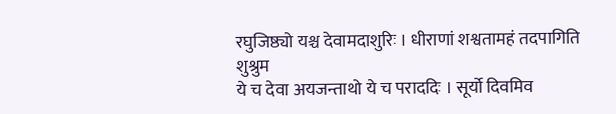रघुजिष्ठ्यो यश्च देवामदाशुरिः । धीराणां शश्वतामहं तदपागिति शुश्रुम
ये च देवा अयजन्ताथो ये च पराददिः । सूर्यो दिवमिव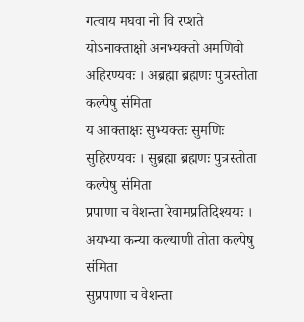गत्वाय मघवा नो वि रप्शते
योऽनाक्ताक्षो अनभ्यक्तो अमणिवो अहिरण्यवः । अब्रह्मा ब्रह्मणः पुत्रस्तोता कल्पेषु संमिता
य आक्ताक्षः सुभ्यक्तः सुमणिः सुहिरण्यवः । सुब्रह्मा ब्रह्मणः पुत्रस्तोता कल्पेषु संमिता
प्रपाणा च वेशन्ता रेवामप्रतिदिश्ययः । अयभ्या कन्या कल्याणी तोता कल्पेषु संमिता
सुप्रपाणा च वेशन्ता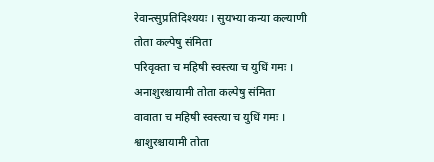रेवान्त्सुप्रतिदिश्ययः । सुयभ्या कन्या कल्याणी तोता कल्पेषु संमिता
परिवृक्ता च महिषी स्वस्त्या च युधिं गमः । अनाशुरश्चायामी तोता कल्पेषु संमिता
वावाता च महिषी स्वस्त्या च युधिं गमः । श्वाशुरश्चायामी तोता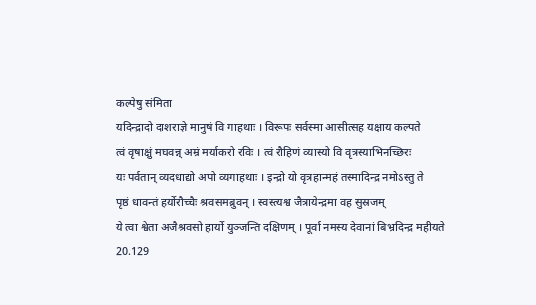कल्पेषु संमिता
यदिन्द्रादो दाशराज्ञे मानुषं वि गाहथाः । विरूपः सर्वस्मा आसीत्सह यक्षाय कल्पते
त्वं वृषाक्षुं मघवन्न् अम्रं मर्याकरो रविः । त्वं रौहिणं व्यास्यो वि वृत्रस्याभिनच्छिरः
यः पर्वतान् व्यदधाद्यो अपो व्यगाहथाः । इन्द्रो यो वृत्रहान्महं तस्मादिन्द्र नमोऽस्तु ते
पृष्ठं धावन्तं हर्योरौच्चैः श्रवसमब्रुवन् । स्वस्त्यश्व जैत्रायेन्द्रमा वह सुस्रजम्
ये त्वा श्वेता अजैश्रवसो हार्यो युञ्जन्ति दक्षिणम् । पूर्वा नमस्य देवानां बिभ्रदिन्द्र महीयते
20.129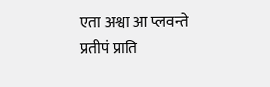एता अश्वा आ प्लवन्ते
प्रतीपं प्राति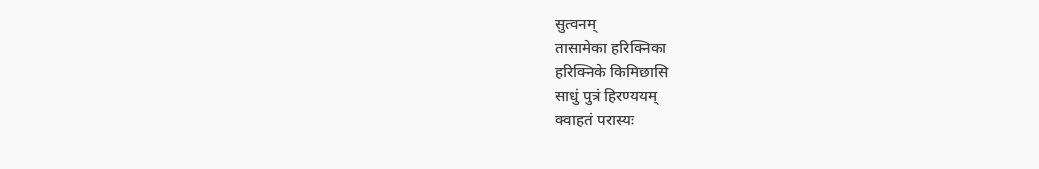सुत्वनम्
तासामेका हरिक्निका
हरिक्निके किमिछासि
साधुं पुत्रं हिरण्ययम्
क्वाहतं परास्यः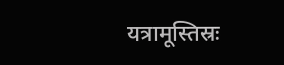यत्रामूस्तिस्रः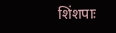शिंशपाः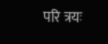परि त्रयः